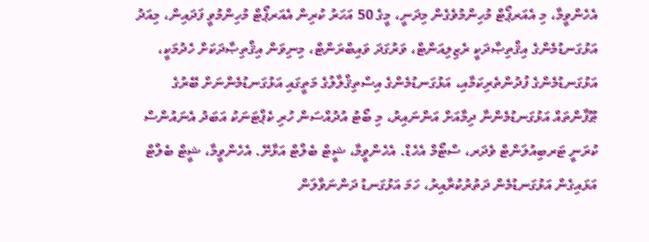އެހެންވީމާ، މި އެއަރޕޯޓް މުހިންމުވެގެން މިދަނީ، މީގެ 50 އަހަރު ކުރިން އެއަރޕޯޓް މުހިންމުވީ ފަދައިން، މިއަދު އަޅުގަނޑުމެންގެ އިޤްތިޞާދަކީ ރެޒިލިއަންޓް، ވަރުގަދަ ވައިބްރަންޓް، މިނިވަން އިޤްތިޞާދަކަށް ހެދުމަކީ، އަޅުގަނޑުމެންގެ ފުދުންތެރިކަމާއި، އަޅުގަނޑުމެންގެ އިސްތިޤްލާލުގެ މަތީގައި އަޅުގަނޑުމެންނަށް ބޭރުގެ ޠޫފާންތައް އަޅުގަނޑުމެންނާ ދިމާއަށް އަންނައިރު، މި ބޯޓު އުދުއްސަން ހުރި ކެޕްޓަނަކު އަބަދު އެނައުންސް ކުރަނީ ޓަރބިއުލަންޓް ވެދަރ، ސްޓޯމް އެހެޑް. އެހެންވީމާ، ޝީޓް ބެލްޓް އަޅާށޭ. އެހެންވީމާ، ޝީޓް ބެލްޓް އަޅައިގެން އަޅުގަނޑުމެން ދަތުރުކުރާއިރު، ހަމަ އަޅުގަނޑު ދަންނަވާލަން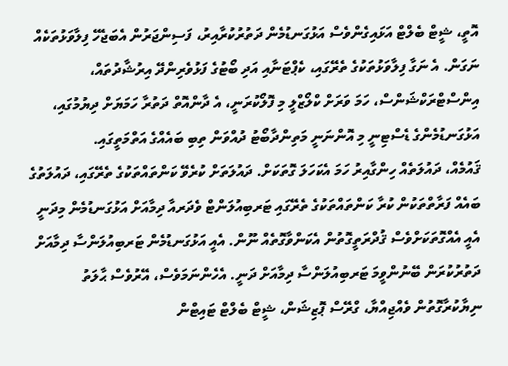އޮތީ، ޝީޓް ބެލްޓް އަޅައިގެންވެސް އަޅުގަނޑުމެން ދަތުރުކުރާއިރު، ފަސިންޖަރުން އެބަޖެހޭ ފިލާވަޅުތަކެއް ނަގަން. އެ ނަގާ ފިލާވަޅުތަކުގެ ތެރޭގައި، ކެޕްޓަނާއި އަދި ބޯޓުގެ ފަޅުވެރިންދޭ އިރުޝާދުތައް، އިންސްޓްރަކްޝަންސް، ހަމަ ވަރަށް ކްލޯޒްލީ މި ފޮލޯކުރަނީ، އެ ދާންއޮތް ދަތުރާ ހަމަޔަށް ދިޔުމުގައި، އަޅުގަނޑުމެންގެ ޑެސްޓިނީ މި އޮންނަނީ މަތިންދާބޯޓު ދުއްވަން ތިބި ބައެއްގެ އަތްމަތީގައި.
ޤައުމެއް، ދައުލަތެއް ހިންގާއިރު ހަމަ އެކަހަލަ ގޮތަކަށް. ދައުލަތަށް ކުރެވޭ ކަންތައްތަކުގެ ތެރޭގައި، ދައުލަތުގެ ބައެއް ފަރާތްތަކުން ކުރާ ކަންތައްތަކުގެ ތެރޭގައި ޓަރބިއުލަންޓް ވެދަރއާ ދިމާއަށް އަޅުގަނޑުމެން މިދަނީ އެއީ އެއްގޮތަކަށްވެސް ޤުދްރަތީގޮތުން އެކަންވާގޮތެއް ނޫން. އެއީ އަޅުގަނޑުމެން ޓަރބިއުލަންސާ ދިމާއަށް ދަތުރުކުރަން ބޭނުންވީމަ ޓަރބިއުލަންސާ ދިމާއަށް ދަނީ. އެހެންނަމަވެސް، އޭރުވެސް ޙާލަތު ނިޔާކުރާގޮތުން ވެއްޖިއްޔާ، ގްރޭސް ޕޮޒިޝަން، ޝީޓް ބެލްޓް ޓައިޓްން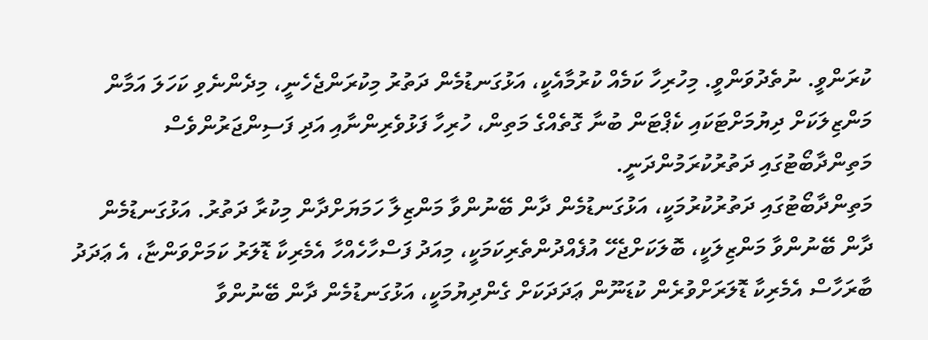ކުރަންވީ. ނުތެދުވަންވީ. މިހުރިހާ ކަމެއް ކުރުމާއެކީ، އަޅުގަނޑުމެން ދަތުރު މިކުރަންޖެހެނީ، މިދެންނެވި ކަހަލަ އަމާން މަންޒިލަކަށް ދިޔުމަށްޓަކައި ކެޕްޓަން ބުނާ ގޮތެއްގެ މަތިން، ހުރިހާ ފަޅުވެރިންނާއި އަދި ފަސިންޖަރުންވެސް މަތިންދާބޯޓުގައި ދަތުރުކުރަމުންދަނީ.
މަތިންދާބޯޓުގައި ދަތުރުކުރުމަކީ، އަޅުގަނޑުމެން ދާން ބޭނުންވާ މަންޒިލާ ހަމަޔަށްދާން މިކުރާ ދަތުރު. އަޅުގަނޑުމެން ދާން ބޭނުންވާ މަންޒިލަކީ، ބޮލަކަށްޖެހޭ އުފެއްދުންތެރިކަމަކީ، މިއަދު ފަސްހާހެއްހާ އެމެރިކާ ޑޮލަރު ކަމަށްވަންޏާ، އެ ޢަދަދު ބާރަހާސް އެމެރިކާ ޑޮލަރަށްވުރެން ކުޑަނޫން ޢަދަދަކަށް ގެންދިޔުމަކީ، އަޅުގަނޑުމެން ދާން ބޭނުންވާ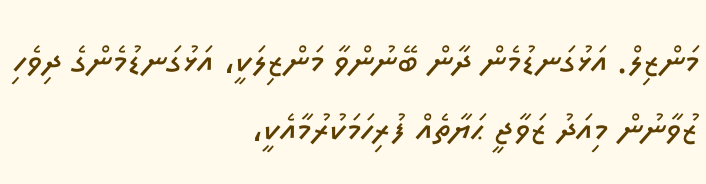މަންޒިލް. އަޅުގަނޑުމެން ދާން ބޭނުންވާ މަންޒިލަކީ، އަޅުގަނޑުމެންގެ ދިވެހި ޒުވާނުން މިއަދު ޒަވާޖީ ޙަޔާތެއް ފުރިހަމަކުރުމާއެކީ،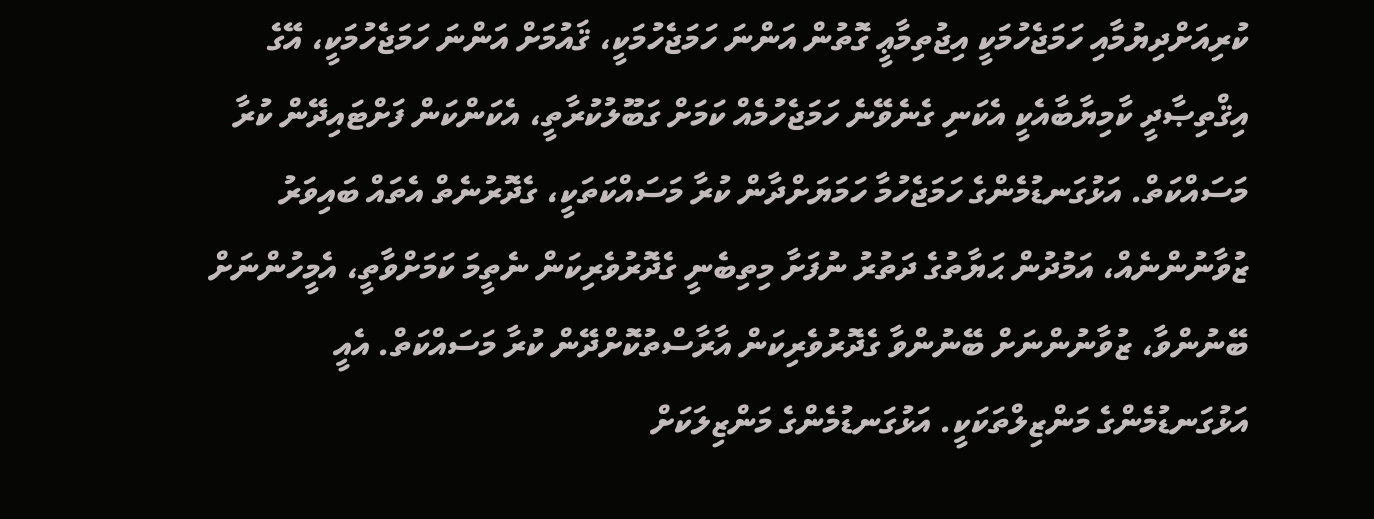ކުރިއަށްދިޔުމާއި ހަމަޖެހުމަކީ އިޖުތިމާޢީ ގޮތުން އަންނަ ހަމަޖެހުމަކީ، ޤައުމަށް އަންނަ ހަމަޖެހުމަކީ، އޭގެ އިޤްތިޞާދީ ކާމިޔާބާއެކީ އެކަނި ގެނެވޭނެ ހަމަޖެހުމެއް ކަމަށް ގަބޫލުކުރާތީ، އެކަންކަން ފަށްޓައިދޭން ކުރާ މަސައްކަތް. އަޅުގަނޑުމެންގެ ހަމަޖެހުމާ ހަމަޔަށްދާން ކުރާ މަސައްކަތަކީ، ގެދޮރުނެތް އެތައް ބައިވަރު ޒުވާނުންނެއް، އަމުދުން ޙަޔާތުގެ ދަތުރު ނުފަށާ މިތިބެނީ ގެދޮރުވެރިކަން ނެތީމަ ކަމަށްވާތީ، އެމީހުންނަށް ބޭނުންވާ، ޒުވާނުންނަށް ބޭނުންވާ ގެދޮރުވެރިކަން އާރާސްތުކޮށްދޭން ކުރާ މަސައްކަތް. އެއީ އަޅުގަނޑުމެންގެ މަންޒިލްތަކަކީ. އަޅުގަނޑުމެންގެ މަންޒިލަކަށް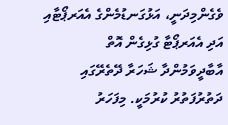ވެގެންމިދަނީ، އަޅުގަނޑުމެންގެ އެއަރޕޯޓާއި އަދި އެއަރޕޯޓާ ގުޅިގެން އޮތް އާބާދީވަމުންދާ ޝަހަރާ ދޭތެރޭގައި ދަތުރުފަތުރު ކުރުމަކީ. މިފަހަރު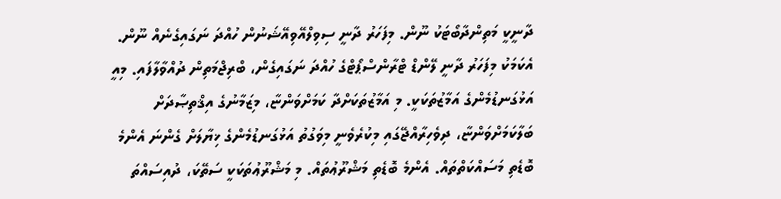ދާނީކީ މަތިންދާބޯޓަކު ނޫން. މިފަހަރު ދާނީ ސިވިލްއޭވިއޭޝަނުން ހުއްދަ ނަގައިގެނެއް ނޫން. އެކަމަކު މިފަހަރު ދާނީ ލޭންޑް ޓްރާންސްޕޯޓްގެ ހުއްދަ ނަގައިގެން، ބްރިޖްމަތިން ދުއްވާލާފައި. މިއީ އަޅުގަނޑުމެންގެ އަމާޒުތަކަކީ. މި އަމާޒުތަކަށްދާ ކަމަށްވަންޏާ، މިޒަމާނުގެ އިޤްތިޞާދަށް ބަލާކަމަށްވަންޏާ، ދިވެހިރާއްޖޭގައި މިކުރެވެނީ މިވަގުތު އަޅުގަނޑުމެންގެ ޚިޔާލަށް ގެންނަ އެންމެ ބޮޑެތި މަސައްކަތްތައް. އެންމެ ބޮޑެތި މަޝްރޫޢުތައް. މި މަޝްރޫޢުތަކަކީ ސަތޭކަ، ދުއިސައްތަ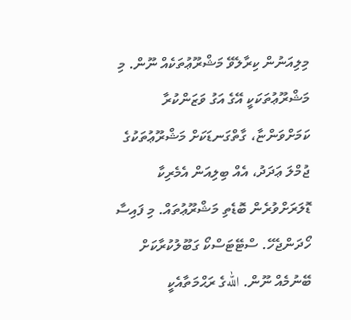މިލިއަނުން ކިރާލެވޭ މަޝްރޫޢުތަކެއް ނޫން. މި މަޝްރޫޢުތަކަކީ އޭގެ އަގު ވަޒަންކުރާ ކަމަށްވަންޏާ، ގާތްގަނޑަކަށް މަޝްރޫޢުތަކުގެ ޖުމްލަ ޢަދަދު، އެއް ބިލިއަން އެމެރިކާ ޑޮލަރަށްވުރެން ބޮޑެތި މަޝްރޫޢުތައް. މި ފައިސާ ހޯދަންޖެހޭ. ސްޓޭޓަސްކޯ ގަބޫލުކުރާކަށް ބޭނުމެއް ނޫން. اللهގެ ރަޙްމަތާއެކީ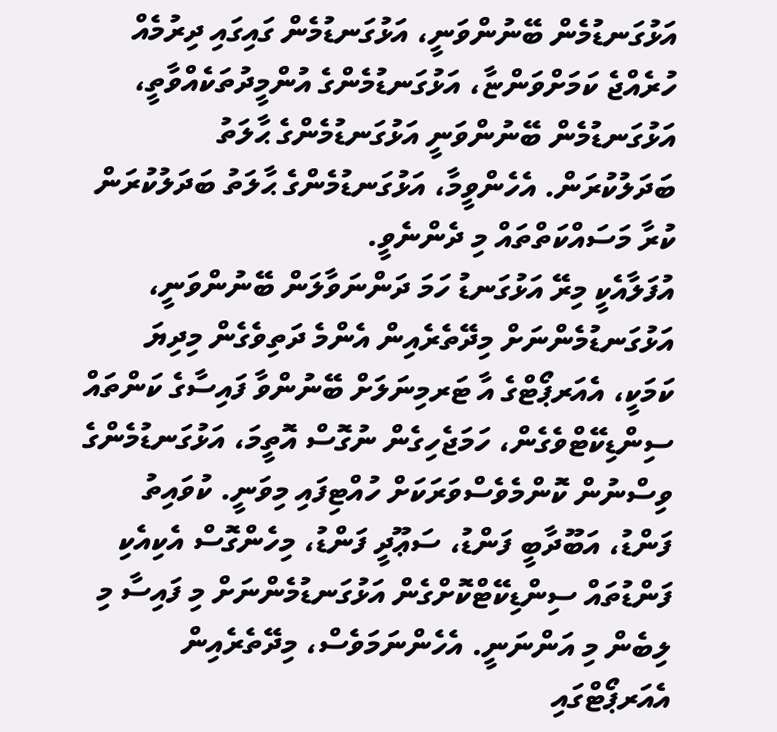އަޅުގަނޑުމެން ބޭނުންވަނީ، އަޅުގަނޑުމެން ގައިގައި ދިރުމެއް ހުރެއްޖެ ކަމަށްވަންޏާ، އަޅުގަނޑުމެންގެ އުންމީދުތަކެއްވާތީ، އަޅުގަނޑުމެން ބޭނުންވަނީ އަޅުގަނޑުމެންގެ ޙާލަތު ބަދަލުކުރަން. އެހެންވީމާ، އަޅުގަނޑުމެންގެ ޙާލަތު ބަދަލުކުރަން ކުރާ މަސައްކަތްތައް މި ދެންނެވީ.
އުފަލާއެކީ މިރޭ އަޅުގަނޑު ހަމަ ދަންނަވާލަން ބޭނުންވަނީ، އަޅުގަނޑުމެންނަށް މިދޭތެރެއިން އެންމެ ދަތިވެގެން މިދިޔަ ކަމަކީ، އެއަރޕޯޓްގެ އާ ޓަރމިނަލަށް ބޭނުންވާ ފައިސާގެ ކަންތައް ސިންޑިކޭޓްވެގެން، ހަމަޖެހިގެން ނުގޮސް އޮތީމަ، އަޅުގަނޑުމެންގެ ވިސްނުން ކޮންމެވެސްވަރަކަށް ހުއްޓިފައި މިވަނީ. ކުވައިތު ފަންޑު، އަބޫދާބީ ފަންޑު، ސަޢޫދީ ފަންޑު، މިހެންގޮސް އެކިއެކި ފަންޑުތައް ސިންޑިކޭޓްކޮށްގެން އަޅުގަނޑުމެންނަށް މި ފައިސާ މި ލިބެން މި އަންނަނީ. އެހެންނަމަވެސް، މިދޭތެރެއިން އެއަރޕޯޓްގައި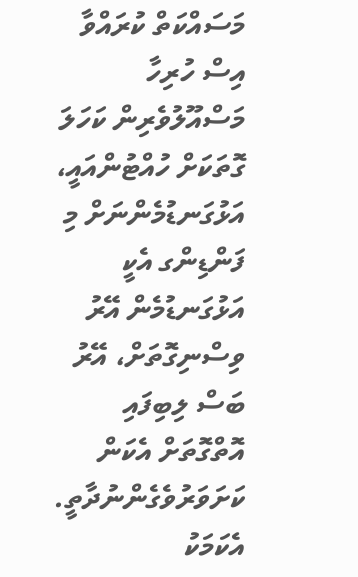މަސައްކަތް ކުރައްވާ އިސް ހުރިހާ މަސްއޫލުވެރިން ކަހަލަ ގޮތަކަށް ހުއްޓުންއައީ، އަޅުގަނޑުމެންނަށް މި ފަންޑިންގ އެކީ އަޅުގަނޑުމެން އޭރު ވިސްނިގޮތަށް، އޭރު ބަސް ލިބިފައި އޮތްގޮތަށް އެކަން ކަށަވަރުވެގެންނުދާތީ. އެކަމަކު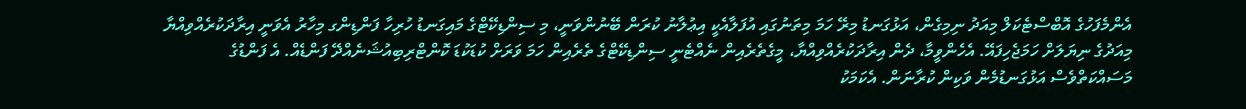އެންމެފަހުގެ އޮބްސްޓެކަލް މިއަދު ނިމިގެން، އަޅުގަނޑު މިރޭ ހަމަ މިތަނުގައި އުފަލާއެކީ އިޢުލާނު ކުރަން ބޭނުންވަނީ، މި ސިންޑިކޭޓްގެ މައިގަނޑު ހުރިހާ ފަންޑިންގ މިހާރު އެވަނީ އިރާދަކުރެއްވިއްޔާ މިއަދުގެ ނިޔަލަށް ހަމަޖެހިފައޭ. އެހެންވީމާ، ދެން އިރާދަކުރެއްވިއްޔާ، މީގެތެރެއިން ނެއްޓެނީ ސިންޑިކޭޓްގެ ތެރެއިން ހަމަ ވަރަށް ކުޑަކުޑަ ކޮންޓްރިބިއުޝަނެއްދޭ ފަންޑެއް. އެ ފަންޑުގެ މަސައްކަތްވެސް އަޅުގަނޑުމެން ވަކިން ކުރާނަން. އެކަމަކު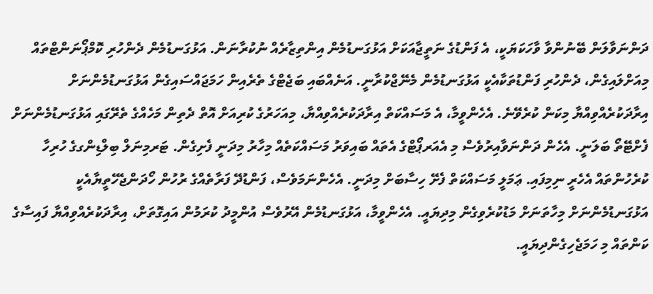ދަންނަވާލަން ބޭނުންވާ ވާހަކަޔަކީ، އެ ފަންޑުގެ ނަތީޖާއަކަށް އަޅުގަނޑުމެން އިންތިޒާރެއް ނުކުރާނަން. އަޅުގަނޑުމެން ދެންހުރި ކޮމްޕޯނަންޓްތައް މިއަށްލައިގެން، ދެންހުރި ފަންޑުތަކާއެކީ އަޅުގަނޑުމެން މެނޭޖްކުރާނީ. އަނެއްބައި ބަޖެޓްގެ ތެރެއިން ހަމަޖައްސައިގެން އަޅުގަނޑުމެންނަށް އިރާދަކުރެއްވިއްޔާ މިކަން ކުރެވޭނެ. އެހެންވީމާ، އެ މަސައްކަތް އިރާދަކުރެއްވިއްޔާ، މިއަހަރުގެ ކުރިއަށް އޮތް ދެތިން މަހެއްގެ ތެރޭގައި އަޅުގަނޑުމެންނަށް ފެށްޓޭތޯ ބަލަނީ. އެހެން ދަންނަވާއިރުވެސް މި އެއަރޕޯޓްގެ އެތައް ބައިވަރު މަސައްކަތެއް މިހާރު މިދަނީ ފެށިގެން. ޓަރމިނަލް ބިލްޑިންގގެ ހުރިހާ ކުރެހުންތައް އެހެރީ ނިމިފައި. ޢަމަލީ މަސައްކަތް ފެށޭ ހިސާބަށް މިދަނީ. އެހެންނަމަވެސް، ފަންޑުދޭ ފަރާތެއްގެ ރުހުން ހޯދަންޖެހޭތީޔާއެކީ އަޅުގަނޑުމެންނަށް މިހާތަނަށް މަޑުކުރެވިގެން މިދިޔައީ. އެހެންވީމާ، އަޅުގަނޑުމެން އޭރުވެސް އުންމީދު ކުރަމުން އައިގޮތަށް، އިރާދަކުރެއްވިއްޔާ ފައިސާގެ ކަންތައް މި ހަމަޖެހިގެންދިޔައީ.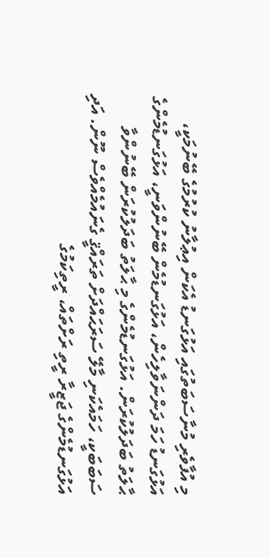މި އުފާވެރި މުނާސަބަތުގައި އަޅުގަނޑު އެކަން އިޢުލާނު ކުރުމުގެ ބޭނުމަކީ، އަޅުގަނޑު ހަމަ ދަންނަވާލިހެން، އަޅުގަނޑުމެން ބޭނުންވަނީ، އަޅުގަނޑުމެންގެ ޙާލަތު ބަދަލުކުރަން. އަޅުގަނޑުމެންގެ މި ޙާލަތު ބަދަލުކުރަން ބޭނުންވާ ސަބަބަކީ، ހަމައެކަނި މާލޭ ސަރަޙައްދަށް ތަރައްޤީ ގެނައުމެއްވެސް ނޫން. އަދި އަޅުގަނޑުމެންގެ ޖަޒީރާ ރީތި ރަށްތައް، ރީތިކަމުގެ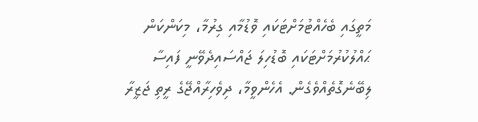މަތީގައި ބެހެއްޓުމަށްޓަކައި ވޮޑުމާއި ގިރުމާ، މިކަންކަން ޙައްލުކުރުމަށްޓަކައި ބޮޑުހިލަ ޖައްސައިދެވޭނީ ފައިސާ ލިބޭނެގޮތެއްވެގެން. އެހެންވީމާ، ދިވެހިރާއްޖޭގެ ރީތި ޖަޒީރާ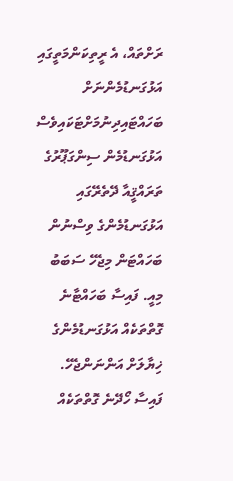ރަށްތައް، އެ ރީތިކަންމަތީގައި އަޅުގަނޑުމެންނަށް ބަހައްޓައިދިނުމަށްޓަކައިވެސް އަޅުގަނޑުމެން ސިންގަޕޫރުގެ ތަރައްޤީއާ ދޭތެރޭގައި އަޅުގަނޑުމެންގެ ވިސްނުން ބަހައްޓަން މިޖެހޭ ސަބަބު މިއީ. ފައިސާ ބަހައްޓާނެ ގޮތްތަކެއް އަޅުގަނޑުމެންގެ ޚިޔާލަށް އަންނަންޖެހޭ. ފައިސާ ހޯދޭނެ ގޮތްތަކެއް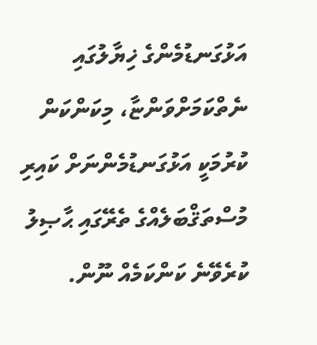އަޅުގަނޑުމެންގެ ޚިޔާލުގައި ނެތްކަމަށްވަންޏާ، މިކަންކަން ކުރުމަކީ އަޅުގަނޑުމެންނަށް ކައިރި މުސްތަޤްބަލެއްގެ ތެރޭގައި ޙާޞިލު ކުރެވޭނެ ކަންކަމެއް ނޫން.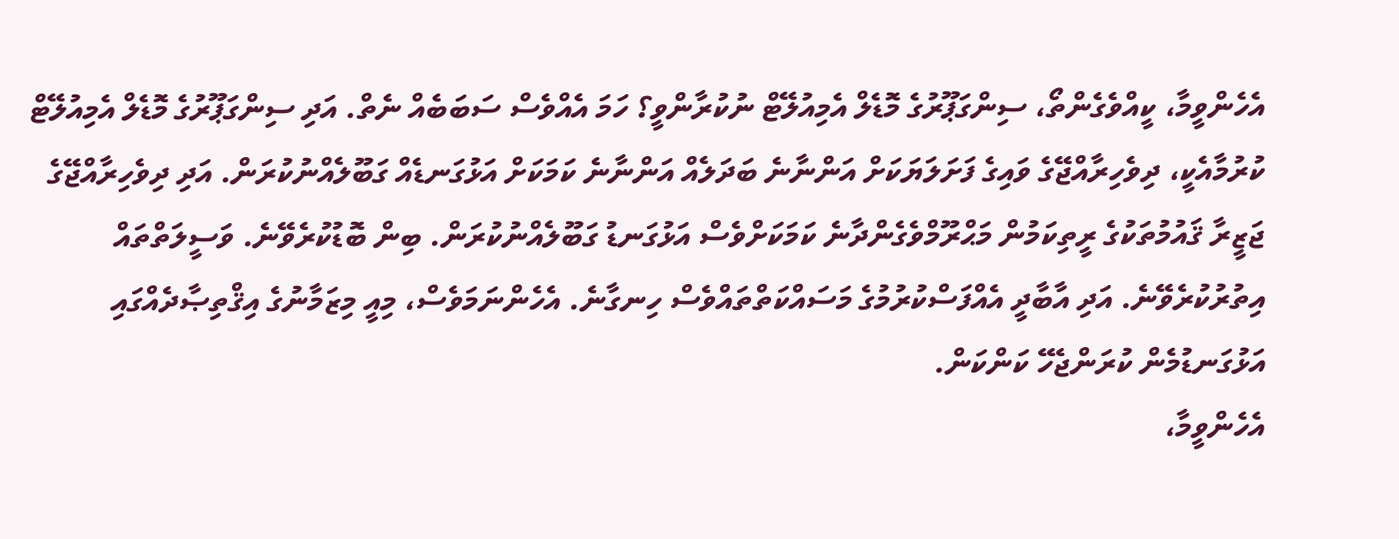އެހެންވީމާ، ކީއްވެގެންތޯ، ސިންގަޕޫރުގެ މޮޑެލް އެމިއުލޭޓް ނުކުރާންވީ؟ ހަމަ އެއްވެސް ސަބަބެއް ނެތް. އަދި ސިންގަޕޫރުގެ މޮޑެލް އެމިއުލޭޓް ކުރުމާއެކީ، ދިވެހިރާއްޖޭގެ ވައިގެ ފަށަލަޔަކަށް އަންނާނެ ބަދަލެއް އަންނާނެ ކަމަކަށް އަޅުގަނޑެއް ގަބޫލެއްނުކުރަން. އަދި ދިވެހިރާއްޖޭގެ ޖަޒީރާ ޤައުމުތަކުގެ ރީތިކަމުން މަޙްރޫމްވެގެންދާނެ ކަމަކަށްވެސް އަޅުގަނޑު ގަބޫލެއްނުކުރަން. ބިން ބޮޑުކުރެވޭނެ. ވަސީލަތްތައް އިތުރުކުރެވޭނެ. އަދި އާބާދީ އެއްފަސްކުރުމުގެ މަސައްކަތްތައްވެސް ހިނގާނެ. އެހެންނަމަވެސް، މިއީ މިޒަމާނުގެ އިޤްތިޞާދެއްގައި އަޅުގަނޑުމެން ކުރަންޖެހޭ ކަންކަން.
އެހެންވީމާ،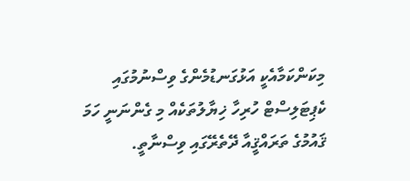މިކަންކަމާއެކީ އަޅުގަނޑުމެންގެ ވިސްނުމުގައި ކެޕިޓަލިސްޓް ހުރިހާ ޚިޔާލުތަކެއް މި ގެންނަނީ ހަމަ ޤައުމުގެ ތަރައްޤީއާ ދޭތެރޭގައި ވިސްނާތީ.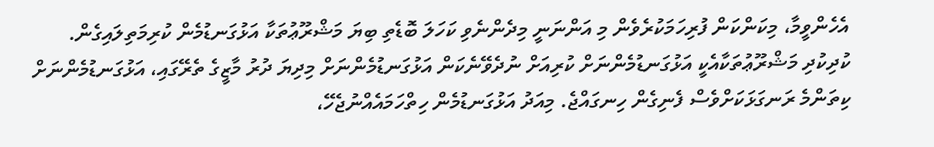އެހެންވީމާ، މިކަންކަން ފުރިހަމަކުރެވެން މި އަންނަނީ މިދެންނެވި ކަހަލަ ބޮޑެތި ބިޔަ މަޝްރޫޢުތަކާ އަޅުގަނޑުމެން ކުރިމަތިލައިގެން. ކުދިކުދި މަޝްރޫޢުތަކާއެކީ އަޅުގަނޑުމެންނަށް ކުރިއަށް ނުދެވޭނެކަން އަޅުގަނޑުމެންނަށް މިދިޔަ ދުރު މާޒީގެ ތެރޭގައި، އަޅުގަނޑުމެންނަށް ކިތަންމެ ރަނގަޅަކަށްވެސް ފެނިގެން ހިނގައްޖެ. މިއަދު އަޅުގަނޑުމެން ހިތްހަމައެއްނުޖެހޭ،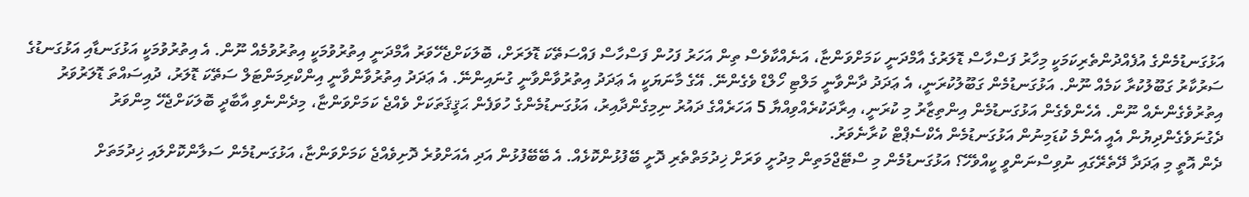އަޅުގަނޑުމެންގެ އުފެއްދުންތެރިކަމަކީ މިހާރު ފަސްހާސް ޑޮލަރުގެ އާމްދަނީ ކަމަށްވަންޏާ، އަނެއްކާވެސް ތިން އަހަރު ފަހުން ފަސްހާސް ފައްސަތޭކަ ޑޮލަރަށް، ބޮލަކަށްޖެހޭވަރު އާމްދަނީ އިތުރުވުމަކީ އިތުރުވުމެއް ނޫން. އެ އިތުރުވުމަކީ އަޅުގަނޑާއި އަޅުގަނޑުގެ ސަރުކާރު ގަބޫލުކުރާ ކަމެއް ނޫން. އަޅުގަނޑުމެން ގަބޫލުކުރަނީ، އެ ޢަދަދު ދާންވާނީ މަލްޓި ހޯލްޑް ވެގެންނޭ. އޭގެ މާނަޔަކީ އެ ޢަދަދު އިތުރުވާންވާނީ ގުނައިންނޭ. އެ ޢަދަދު އިތުރުވާންވާނީ އިންކްރިމަންޓަލް ސަތޭކަ ޑޮލަރު، ދުއިސައްތަ ޑޮލަރުވަރު އިތުރުވެގެންނެއް ނޫން. އެހެންވެގެން އަޅުގަނޑުމެން އިންތިޒާރު މި ކުރަނީ، އިރާދަކުރެއްވިއްޔާ 5 އަހަރެއްގެ ދައުރު ނިމިގެންދާއިރު، އަޅުގަނޑުމެންގެ ހުވަފެން ޙަޤީޤަތަކަށް ވެއްޖެ ކަމަށްވަންޏާ، މިދެންނެވި އާބާދީ ބޮލަކަށްޖެހޭ މިންވަރު ދެގުނަވެގެންދިޔުން އެއީ އެންމެ ކުޑަމިނުން އަޅުގަނޑުމެން އެކްސެޕްޓް ކުރާނެވަރު.
ދެން އޮތީ މި ޢަދަދާ ދޭތެރޭގައި ނުވިސްނަންވީ ކީއްވެހޭ؟ އަޅުގަނޑުމެން މި ސްޓޭޖްމަތިން މިދުށީ ވަރަށް ޚިދުމަތްތެރި ދޮށީ ބޭފުޅުންކޮޅެއް. އެ ބޭބޭފުޅުން އަދި އެއަށްވުރެ ދޮށިވެއްޖެ ކަމަށްވަންޏާ، އަޅުގަނޑުމެން ސަލާންކޮށްލައި ޚިދުމަތަށް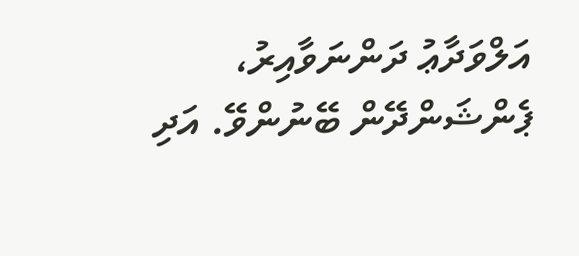އަލްވަދާޢު ދަންނަވާއިރު، ޕެންޝަންދޭން ބޭނުންވޭ. އަދި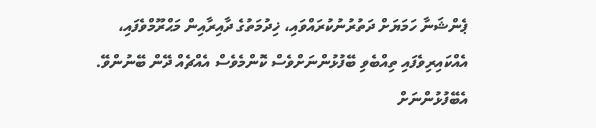ޕެންޝަނާ ހަމަޔަށް ދަތުރުނުކުރައްވައި، ޚިދުމަތުގެ ދާއިރާއިން މަޙްރޫމްވެފައި، އެއްކައިރިވެފައި ތިއްބެވި ބޭފުޅުންނަށްވެސް ކޮންމެވެސް އެއްޗެއް ދޭން ބޭނުންވޭ. އެބޭފުޅުންނަށް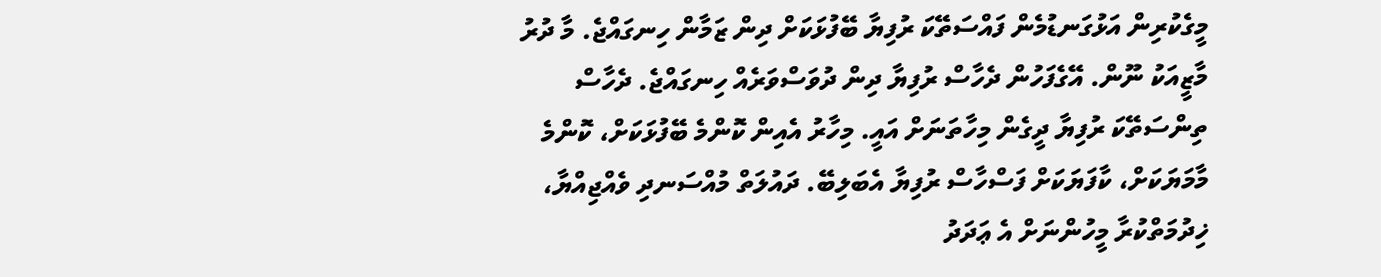މީގެކުރިން އަޅުގަނޑުމެން ފައްސަތޭކަ ރުފިޔާ ބޭފުޅަކަށް ދިން ޒަމާން ހިނގައްޖެ. މާ ދުރު މާޒީއަކު ނޫން. އޭގެފަހުން ދެހާސް ރުފިޔާ ދިން ދުވަސްވަރެއް ހިނގައްޖެ. ދެހާސް ތިންސަތޭކަ ރުފިޔާ ދީގެން މިހާތަނަށް އައީ. މިހާރު އެއިން ކޮންމެ ބޭފުޅަކަށް، ކޮންމެ މާމަޔަކަށް، ކާފަޔަކަށް ފަސްހާސް ރުފިޔާ އެބަލިބޭ. ދައުލަތް މުއްސަނދި ވެއްޖިއްޔާ، ޚިދުމަތްކުރާ މީހުންނަށް އެ ޢަދަދު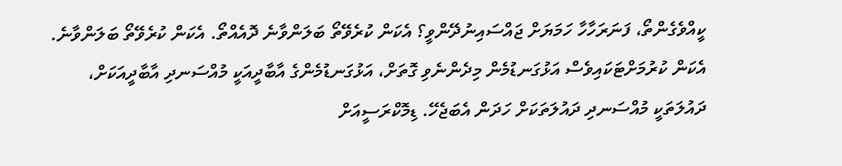ކީއްވެގެންތޯ، ފަނަރަހާހާ ހަމަޔަށް ޖައްސައިނުދޭންވީ؟ އެކަން ކުރެވޭތޯ ބަލަންވާނެ ދޮއެއްތޯ. އެކަން ކުރެވޭތޯ ބަލަންވާނެ. އެކަން ކުރުމަށްޓަކައިވެސް އަޅުގަނޑުމެން މިދެންނެވި ގޮތަށް، އަޅުގަނޑުމެންގެ އާބާދީއަކީ މުއްސަނދި އާބާދީއަކަށް، ދައުލަތަކީ މުއްސަނދި ދައުލަތަކަށް ހަދަން އެބަޖެހޭ. ޑިމޮކްރަސީއަށް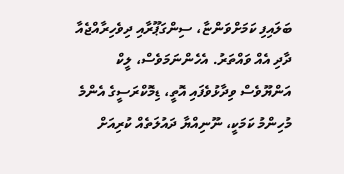ބަލައިފި ކަމަށްވަންޏާ، ސިންގަޕޫރާއި ދިވެހިރާއްޖެއާ ދާދި އެއް ވައްތަރު. އެހެންނަމަވެސް، ލީކް އަންޔޫވެސް ވިދާޅުވެފައި އޮތީ، ޑިމޮކްރަސީގެ އެންމެ މުހިންމު ކަމަކީ، ނޫނިއްޔާ ދައުލަތެއް ކުރިއަށް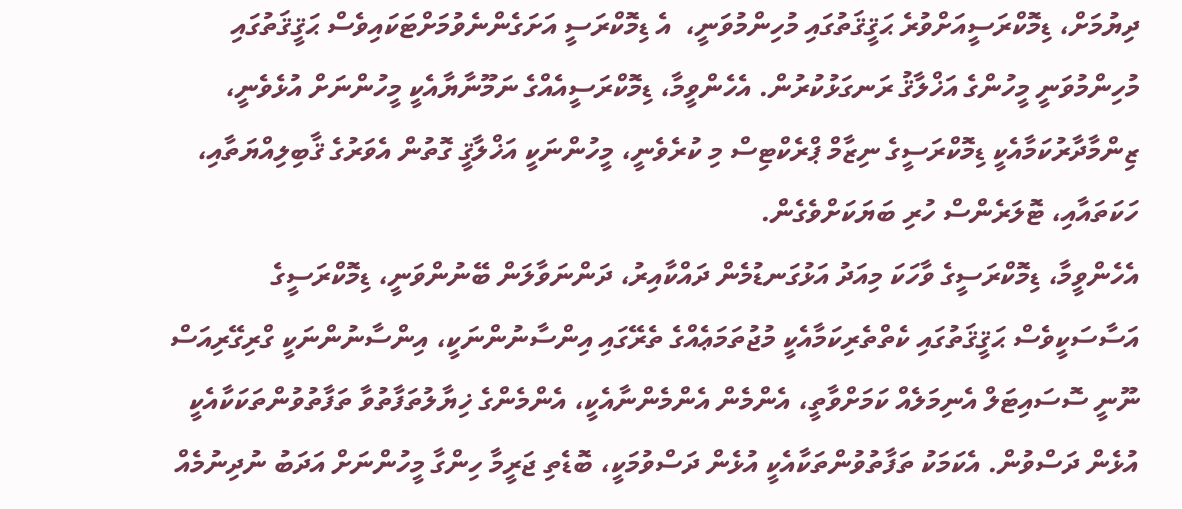ދިޔުމަށް، ޑިމޮކްރަސީއަށްވުރެ ޙަޤީޤަތުގައި މުހިންމުވަނީ،  އެ ޑިމޮކްރަސީ އަށަގެންނެވުމަށްޓަކައިވެސް ޙަޤީޤަތުގައި މުހިންމުވަނީ މީހުންގެ އަޚްލާޤު ރަނގަޅުކުރުން. އެހެންވީމާ، ޑިމޮކްރަސީއެއްގެ ނަމޫނާޔާއެކީ މީހުންނަށް އުޅެވެނީ، ޒިންމާދާރުކަމާއެކީ ޑިމޮކްރަސީގެ ނިޒާމް ޕްރެކްޓިސް މި ކުރެވެނީ، މީހުންނަކީ އަޚްލާޤީ ގޮތުން އެވަރުގެ ޤާބިލިއްޔަތާއި، ހަކަތައާއި، ޓޮލަރެންސް ހުރި ބަޔަކަށްވެގެން.
އެހެންވީމާ، ޑިމޮކްރަސީގެ ވާހަކަ މިއަދު އަޅުގަނޑުމެން ދައްކާއިރު، ދަންނަވާލަން ބޭނުންވަނީ، ޑިމޮކްރަސީގެ އަސާސަކީވެސް ޙަޤީޤަތުގައި ކެތްތެރިކަމާއެކީ މުޖުތަމަޢެއްގެ ތެރޭގައި އިންސާނުންނަކީ، އިންސާނުންނަކީ ގްރިގޭރިއަސް ނޫނީ ސޮސައިޓަލް އެނިމަލެއް ކަމަށްވާތީ، އެންމެން އެންމެންނާއެކީ، އެންމެންގެ ޚިޔާލުތަފާތުވާ ތަފާތުވުންތަކަކާއެކީ އުޅެން ދަސްވުން. އެކަމަކު ތަފާތުވުންތަކާއެކީ އުޅެން ދަސްވުމަކީ، ބޮޑެތި ޖަރީމާ ހިންގާ މީހުންނަށް އަދަބު ނުދިނުމެއް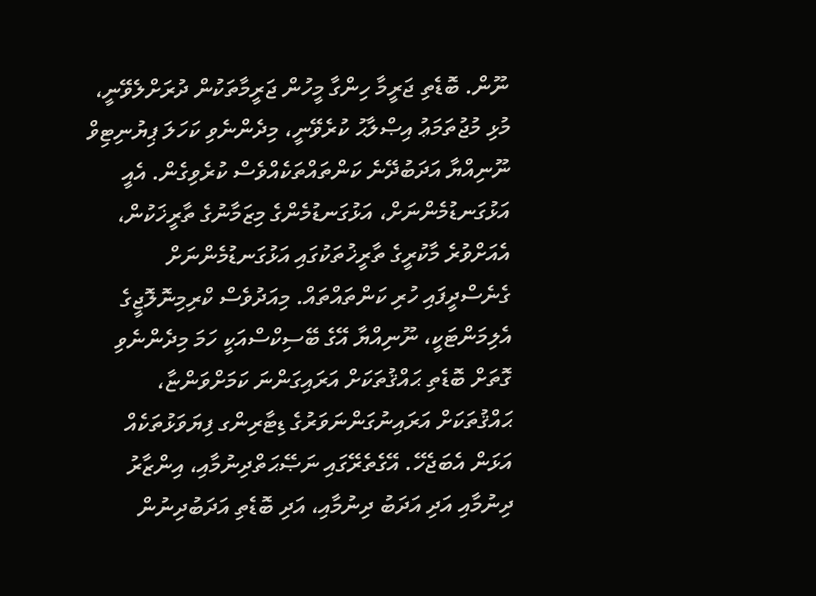ނޫން. ބޮޑެތި ޖަރީމާ ހިންގާ މީހުން ޖަރީމާތަކުން ދުރަށްލެވޭނީ، މުޅި މުޖުތަމަޢު އިޞްލާޙު ކުރެވޭނީ، މިދެންނެވި ކަހަލަ ޕިޔުނިޓިވް ނޫނިއްޔާ އަދަބުދޭނެ ކަންތައްތަކެއްވެސް ކުރެވިގެން. އެއީ އަޅުގަނޑުމެންނަށް، އަޅުގަނޑުމެންގެ މިޒަމާނުގެ ތާރީޚަކުން، އެއަށްވުރެ މާކުރީގެ ތާރީޚުތަކުގައި އަޅުގަނޑުމެންނަށް ގެނެސްދީފައި ހުރި ކަންތައްތައް. މިއަދުވެސް ކްރިމިނޮލޮޖީގެ އެލިމަންޓަކީ، ނޫނިއްޔާ އޭގެ ބޭސިކްސްއަކީ ހަމަ މިދެންނެވި ގޮތަށް ބޮޑެތި ޙައްޤުތަކަށް އަރައިގަންނަ ކަމަށްވަންޏާ، ޙައްޤުތަކަށް އަރައިނުގަންނަވަރުގެ ޑިޓާރިންގ ފިޔަވަޅުތަކެއް އަޅަން އެބަޖެހޭ. އޭގެތެރޭގައި ނަޞޭޙަތްދިނުމާއި، އިންޒާރު ދިނުމާއި އަދި އަދަބު ދިނުމާއި، އަދި ބޮޑެތި އަދަބުދިނުން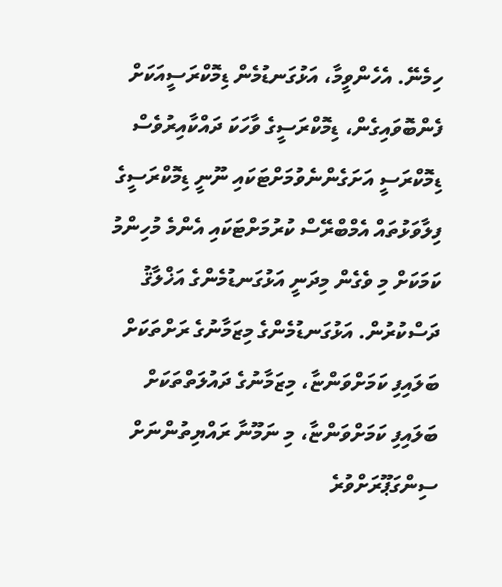ހިމެނޭ. އެހެންވީމާ، އަޅުގަނޑުމެން ޑިމޮކްރަސީއަކަށް ފެންބޮވައިގެން، ޑިމޮކްރަސީގެ ވާހަކަ ދައްކާއިރުވެސް ޑިމޮކްރަސީ އަށަގެންނެވުމަށްޓަކައި ނޫނީ ޑިމޮކްރަސީގެ ފިލާވަޅުތައް އެމްބްރޭސް ކުރުމަށްޓަކައި އެންމެ މުހިންމު ކަމަކަށް މި ވެގެން މިދަނީ އަޅުގަނޑުމެންގެ އަޚްލާޤު ދަސްކުރުން. އަޅުގަނޑުމެންގެ މިޒަމާނުގެ ރަށްތަކަށް ބަލައިފި ކަމަށްވަންޏާ، މިޒަމާނުގެ ދައުލަތްތަކަށް ބަލައިފި ކަމަށްވަންޏާ، މި ނަމޫނާ ރައްޔިތުންނަށް ސިންގަޕޫރަށްވުރެ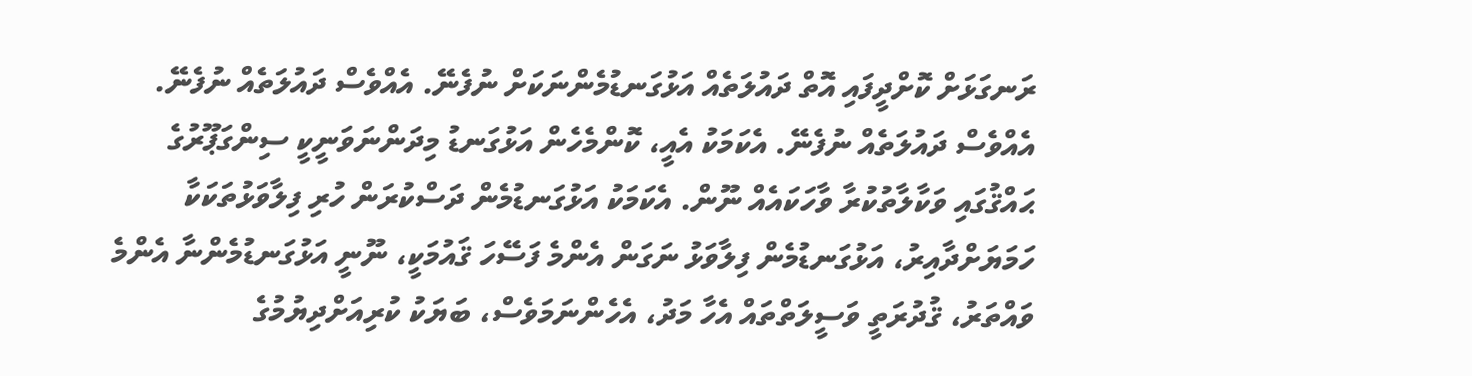ރަނގަޅަށް ކޮށްދީފައި އޮތް ދައުލަތެއް އަޅުގަނޑުމެންނަކަށް ނުފެނޭ. އެއްވެސް ދައުލަތެއް ނުފެނޭ. އެއްވެސް ދައުލަތެއް ނުފެނޭ. އެކަމަކު އެއީ، ކޮންމެހެން އަޅުގަނޑު މިދަންނަވަނީކީ ސިންގަޕޫރުގެ ޙައްޤުގައި ވަކާލާތުކުރާ ވާހަކައެއް ނޫން. އެކަމަކު އަޅުގަނޑުމެން ދަސްކުރަން ހުރި ފިލާވަޅުތަކަކާ ހަމަޔަށްދާއިރު، އަޅުގަނޑުމެން ފިލާވަޅު ނަގަން އެންމެ ފަސޭހަ ޤައުމަކީ، ނޫނީ އަޅުގަނޑުމެންނާ އެންމެ ވައްތަރު، ޤުދުރަތީ ވަސީލަތްތައް އެހާ މަދު، އެހެންނަމަވެސް، ބަޔަކު ކުރިއަށްދިޔުމުގެ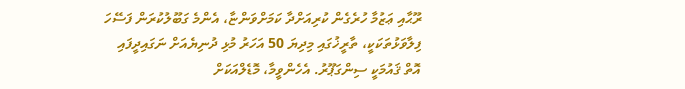ރޫޙާއި ޢަޒުމާ ހުރެގެން ކުރިއަށްދާ ކަމަށްވަންޏާ، އެންމެ ގަބޫލުކުރަން ފަސޭހަ ފިލާވަޅުތަކަކީ، ތާރީޚުގައި މިދިޔަ 50 އަހަރު މުޅި ދުނިޔެއަށް ނަގައިދީފައި އޮތް ޤައުމަކީ ސިންގަޕޫރު. އެހެންވީމާ، މޮޑެލްއަކަށް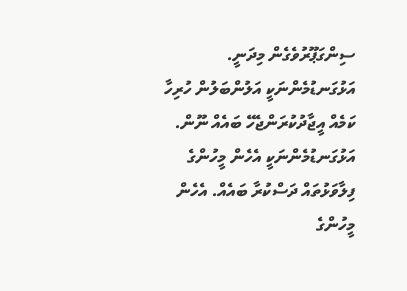ސިންގަޕޫރުވެގެން މިދަނީ.
އަޅުގަނޑުމެންނަކީ އަލުންބަލުން ހުރިހާ ކަމެއް އީޖާދުކުރަންޖެހޭ ބައެއް ނޫން. އަޅުގަނޑުމެންނަކީ އެހެން މީހުންގެ ފިލާވަޅުތައް ދަސްކުރާ ބައެއް. އެހެން މީހުންގެ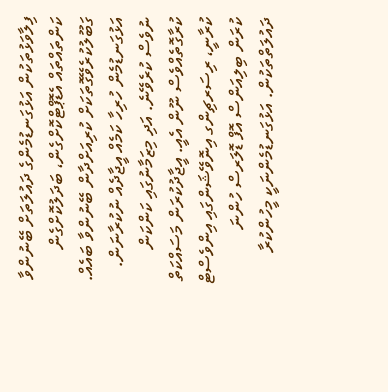ފިލާވަޅުތަކުން އަޅުގަނޑުމެންގެ ދައުލަތަށް ބޭނުންވާ ކަންތައްތައް އެޑޮޕްޓްކޮށްގެން، ބަދަލުކޮށްގެން ގަބޫލުކުރެވޭގޮތަކަށް ކުރިއަށްދާން ބޭނުންވާ ބައެއް. އަޅުގަނޑުމެން ހުރިހާ ކަމެއް އީޖާދެއް ނުކުރާނަން. ނުވެސް ކުރެވޭނެ. އަދި މިޒަމާނުގައި ކަންކަން ކުރާގޮތެއްވެސް ނޫން އެއީ. އީޖާދުކުރަން މަސައްކަތް ކުރާނީ، ރިސަރޗިންގ އިނޮވޭޝަންގައި އިންވެސްޓް ކުރަން ބިލިއަންސް އޮފް ޑޮލަރސް ހުންނަ ދައުލަތްތަކުން. އަޅުގަނޑުމެންނަކީ މީހުންކުރާ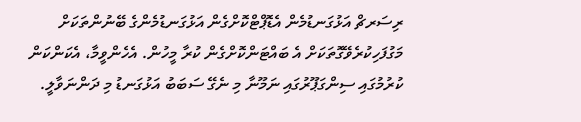ރިސަރޗް އަޅުގަނޑުމެން އެޑޮޕްޓްކޮށްގެން އަޅުގަނޑުމެންގެ ބޭނުންތަކަށް މަގުފަހިކުރެވޭގޮތަކަށް އެ ބައްޓަންކޮށްގެން ކުރާ މީހުން. އެހެންވީމާ، އެކަންކަން ކުރުމުގައި ސިންގަޕޫރުގައި ނަމޫނާ މި ނެގޭ ސަބަބު އަޅުގަނޑު މި ދަންނަވާލީ.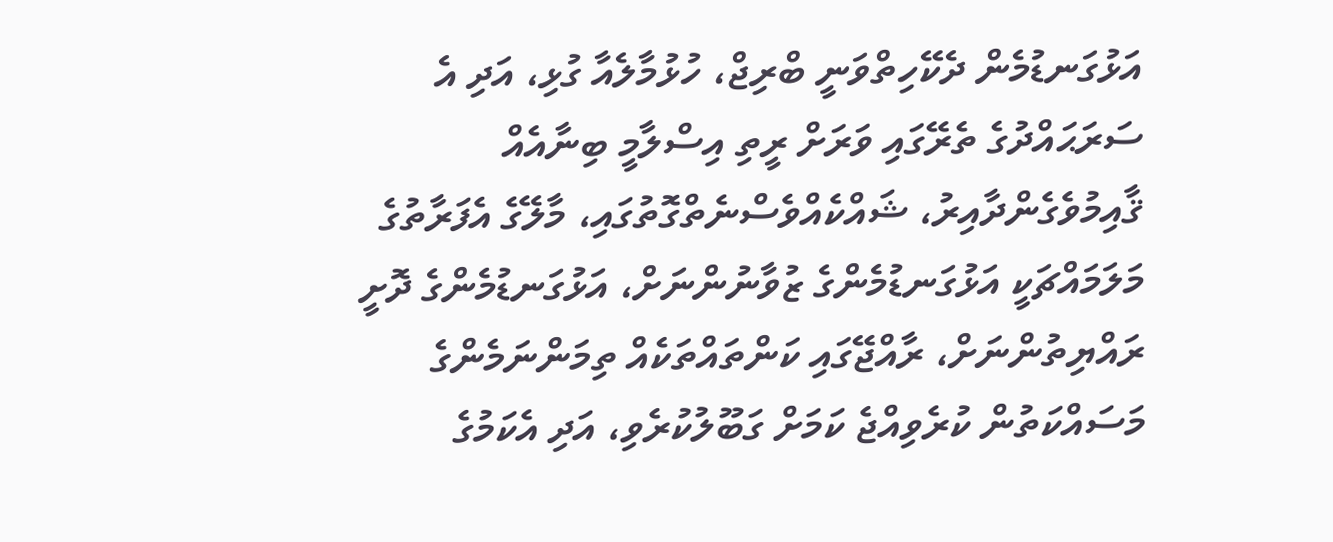އަޅުގަނޑުމެން ދެކޭހިތްވަނީ ބްރިޖް، ހުޅުމާލެއާ ގުޅި، އަދި އެ ސަރަޙައްދުގެ ތެރޭގައި ވަރަށް ރީތި އިސްލާމީ ބިނާއެއް ޤާއިމުވެގެންދާއިރު، ޝައްކެއްވެސްނެތްގޮތުގައި، މާލޭގެ އެފަރާތުގެ މަލަމައްޗަކީ އަޅުގަނޑުމެންގެ ޒުވާނުންނަށް، އަޅުގަނޑުމެންގެ ދޮށީ ރައްޔިތުންނަށް، ރާއްޖޭގައި ކަންތައްތަކެއް ތިމަންނަމެންގެ މަސައްކަތުން ކުރެވިއްޖެ ކަމަށް ގަބޫލުކުރެވި، އަދި އެކަމުގެ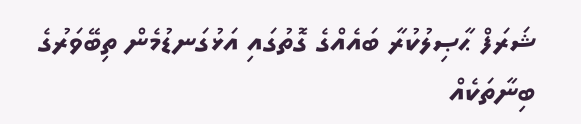ޝަރަފް ޙާޞިލުކުރާ ބައެއްގެ ގޮތުގައި އަޅުގަނޑުމެން ތިބޭވަރުގެ ބިނާތަކެއް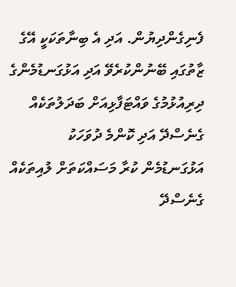ފެނިގެންދިޔުން. އަދި އެ ބިނާތަކަކީ އޭގެ ޒާތުގައި ބޭނުންކުރެވޭ އަދި އަޅުގަނޑުމެންގެ ދިރިއުޅުމުގެ ވައްޓަފާޅިއަށް ބަދަލުތަކެއް ގެނެސްދޭ އަދި ކޮންމެ ދުވަހަކު އަޅުގަނޑުމެން ކުރާ މަސައްކަތަށް ލުއިތަކެއް ގެނެސްދޭ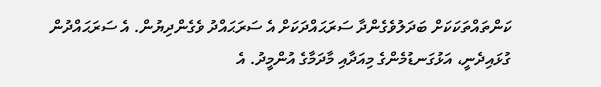ކަންތައްތަކަކަށް ބަދަލުވެގެންދާ ސަރަޙައްދަކަށް އެ ސަރަޙައްދު ވެގެންދިޔުން. އެ ސަރަޙައްދުން ގުޅައިދެނީ، އަޅުގަނޑުމެންގެ މިއަދާއި މާދަމާގެ އުންމީދު. އެ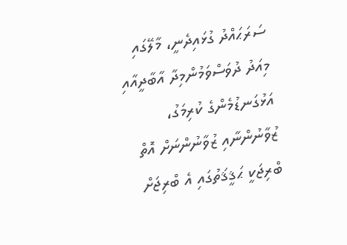ސަރަޙައްދު ގުޅައިދެނީ، މާލޭގައި މިއަދު ދުވަސްވަމުންމިދާ އާބާދީއާއި އަޅުގަނޑުމެންގެ ކުރިމަގު، ޒުވާނުންނާއި ޒުވާނުންނަށް އޮތް ބްރިޖަކީ ޙަޤީޤަތުގައި އެ ބްރިޖަށް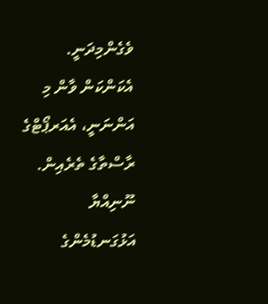ވެގެންމިދަނީ. އެކަންކަން ވާން މި އަންނަނީ، އެއަރޕޯޓްގެ ރާސްތާގެ ތެރެއިން. ނޫނިއްޔާ އަޅުގަނޑުމެންގެ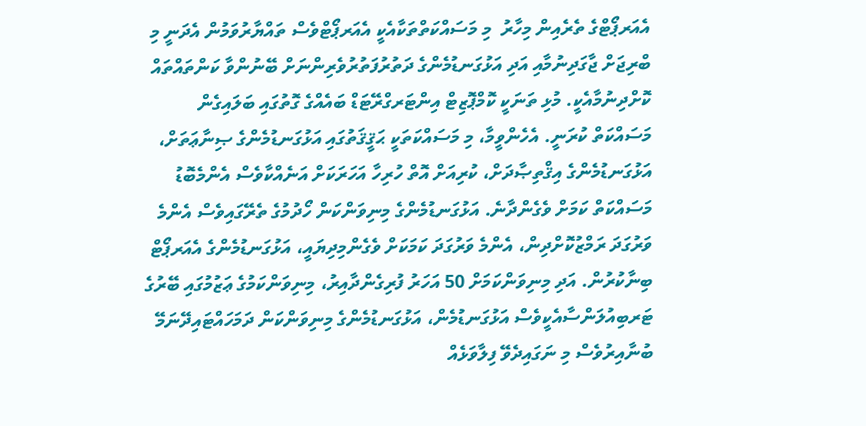އެއަރޕޯޓްގެ ތެރެއިން މިހާރު  މި މަސައްކަތްތަކާއެކީ އެއަރޕޯޓްވެސް ތައްޔާރުވަމުން އެދަނީ މި ބްރިޖަށް ޖާގަދިނުމާއި އަދި އަޅުގަނޑުމެންގެ ދަތުރުފަތުރުވެރިންނަށް ބޭނުންވާ ކަންތައްތައް ކޮށްދިނުމާއެކީ. މުޅި ތަނަކީ ކޮމްޕޮޒިޓް އިންޓަރގްރޭޓަޑް ބައެއްގެ ގޮތުގައި ބަލައިގެން މަސައްކަތް ކުރަނީ. އެހެންވީމާ، މި މަސައްކަތަކީ ޙަޤީޤަތުގައި އަޅުގަނޑުމެންގެ ޞިނާޢަތަށް، އަޅުގަނޑުމެންގެ އިޤްތިޞާދަށް، ކުރިއަށް އޮތް ހުރިހާ އަހަރަކަށް އަނެއްކާވެސް އެންމެބޮޑު މަސައްކަތް ކަމަށް ވެގެންދާނެ. އަޅުގަނޑުމެންގެ މިނިވަންކަން ހޯދުމުގެ ތެރޭގައިވެސް އެންމެ ވަރުގަދަ ރަމްޒުކޮށްދިން، އެންމެ ވަރުގަދަ ކަމަކަށް ވެގެންމިދިޔައީ، އަޅުގަނޑުމެންގެ އެއަރޕޯޓް ބިނާކުރުން. އަދި މިނިވަންކަމަށް 50 އަހަރު ފުރިގެންދާއިރު، މިނިވަންކަމުގެ ޢަޒުމުގައި ބޭރުގެ ޓަރބިއުލަންސާއެކީވެސް އަޅުގަނޑުމެން، އަޅުގަނޑުމެންގެ މިނިވަންކަން ދަމަހައްޓައިދޭނަމޭ ބުނާއިރުވެސް މި ނަގައިދެވޭ ފިލާވަޅެއް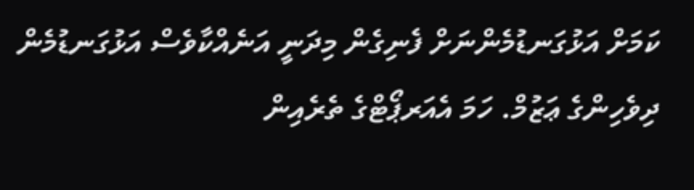ކަމަށް އަޅުގަނޑުމެންނަށް ފެނިގެން މިދަނީ އަނެއްކާވެސް އަޅުގަނޑުމެން ދިވެހިންގެ ޢަޒުމް. ހަމަ އެއަރޕޯޓްގެ ތެރެއިން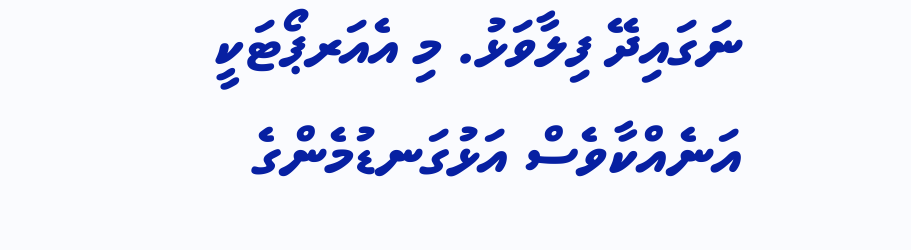ނަގައިދޭ ފިލާވަޅު. މި އެއަރޕޯޓަކީ އަނެއްކާވެސް އަޅުގަނޑުމެންގެ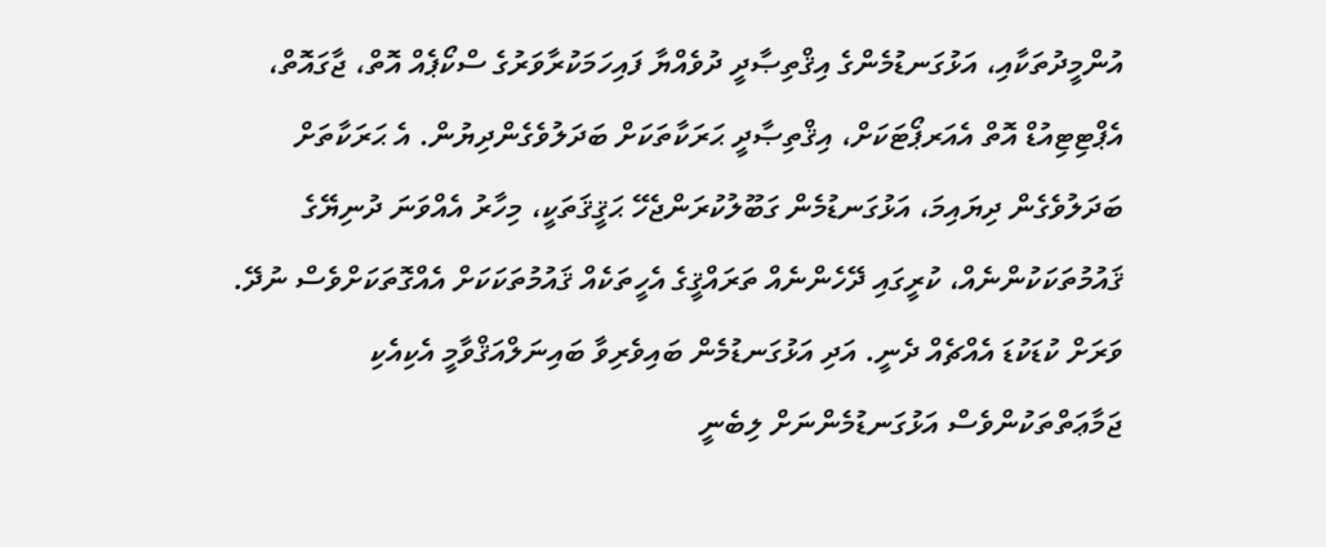އުންމީދުތަކާއި، އަޅުގަނޑުމެންގެ އިޤްތިޞާދީ ދުވެއްޔާ ފައިހަމަކުރާވަރުގެ ސްކޯޕެއް އޮތް، ޖާގައޮތް، އެޕްޓިޓިއުޑް އޮތް އެއަރޕޯޓަކަށް، އިޤްތިޞާދީ ޙަރަކާތަކަށް ބަދަލުވެގެންދިޔުން. އެ ޙަރަކާތަށް ބަދަލުވެގެން ދިޔައިމަ، އަޅުގަނޑުމެން ގަބޫލުކުރަންޖެހޭ ޙަޤީޤަތަކީ، މިހާރު އެއްވަނަ ދުނިޔޭގެ ޤައުމުތަކަކުންނެއް، ކުރީގައި ދޭހެންނެއް ތަރައްޤީގެ އެހީތަކެއް ޤައުމުތަކަކަށް އެއްގޮތަކަށްވެސް ނުދޭ. ވަރަށް ކުޑަކުޑަ އެއްޗެއް ދެނީ. އަދި އަޅުގަނޑުމެން ބައިވެރިވާ ބައިނަލްއަޤްވާމީ އެކިއެކި ޖަމާޢަތްތަކުންވެސް އަޅުގަނޑުމެންނަށް ލިބެނީ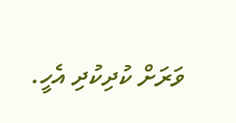ވަރަށް ކުދިކުދި އެހީ.